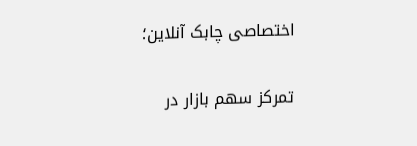اختصاصی چابک آنلاین؛

تمرکز سهم بازار در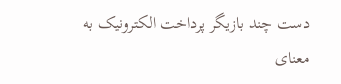دست چند بازیگر پرداخت الکترونیک به معنای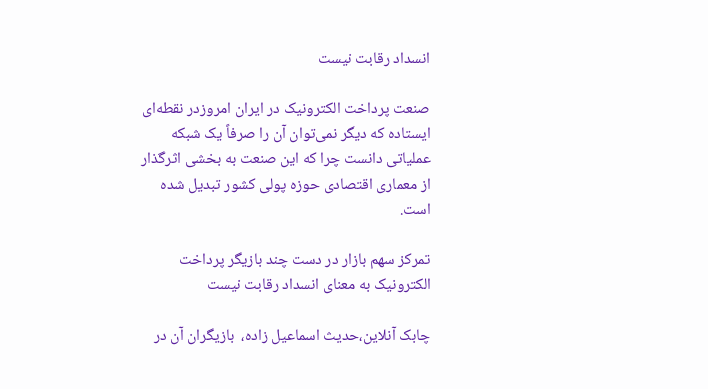انسداد رقابت نیست

صنعت پرداخت الکترونیک در ایران امروزدر نقطه‌ای ایستاده که دیگر نمی‌توان آن را صرفاً یک شبکه عملیاتی دانست چرا که این صنعت به بخشی اثرگذار از معماری اقتصادی حوزه پولی کشور تبدیل شده است.

تمرکز سهم بازار در دست چند بازیگر پرداخت الکترونیک به معنای انسداد رقابت نیست

چابک آنلاین،حدیث اسماعیل زاده،  بازیگران آن در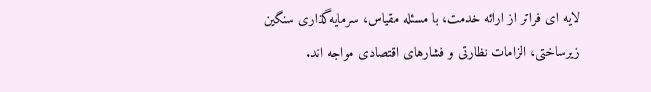لایه ‌ای فراتر از ارائه خدمت، با مسئله مقیاس، سرمایه‌گذاری سنگین زیرساختی، الزامات نظارتی و فشارهای اقتصادی مواجه ‌اند.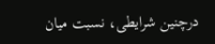درچنین شرایطی، نسبت میان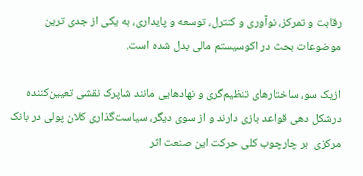رقابت و تمرکز، نوآوری و کنترل، توسعه و پایداری، به یکی از جدی ‌ترین موضوعات بحث در اکوسیستم مالی بدل شده است.

ازیک سو، ساختارهای تنظیم‌گری و نهادهایی مانند شاپرک نقشی تعیین‌کننده درشکل ‌دهی قواعد بازی دارند و از سوی دیگر، سیاست‌گذاری کلان پولی در بانک مرکزی  بر چارچوب کلی حرکت این صنعت اثر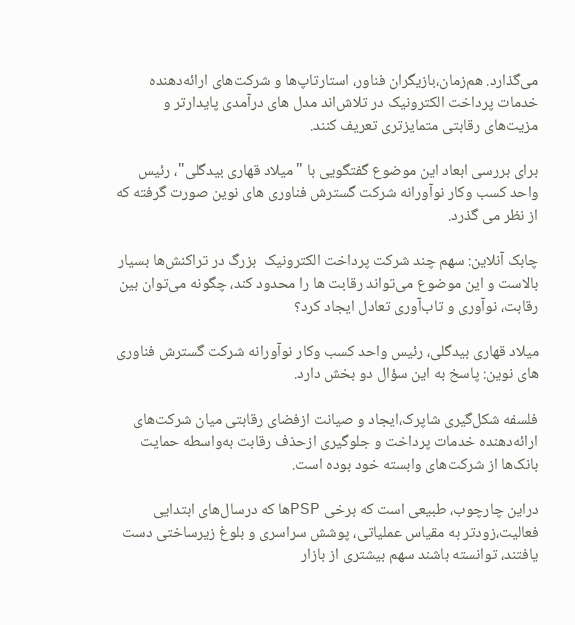می‌گذارد. هم‌زمان،بازیگران فناور، استارتاپ‌ها و شرکت‌های ارائه‌دهنده خدمات پرداخت الکترونیک در تلاش‌اند مدل‌ های درآمدی پایدارتر و مزیت‌های رقابتی متمایزتری تعریف کنند.

برای بررسی ابعاد این موضوع گفتگویی با "میلاد قهاری بیدگلی"، رئیس واحد کسب وکار نوآورانه شرکت گسترش فناوری های نوین صورت گرفته که از نظر می گذرد.

چابک آنلاین: سهم چند شرکت پرداخت الکترونیک  بزرگ در تراکنش‌ها بسیار بالاست و این موضوع می‌تواند رقابت ها را محدود کند، چگونه می‌توان بین رقابت، نوآوری و تاب‌آوری تعادل ایجاد کرد؟

میلاد قهاری بیدگلی، رئیس واحد کسب وکار نوآورانه شرکت گسترش فناوری های نوین: پاسخ به این سؤال دو بخش دارد.

فلسفه شکل‌گیری شاپرک،ایجاد و صیانت ازفضای رقابتی میان شرکت‌های ارائه‌دهنده خدمات پرداخت و جلوگیری ازحذف رقابت به‌واسطه حمایت بانک‌ها از شرکت‌های وابسته خود بوده است.

دراین چارچوب، طبیعی است که برخی PSPها که درسال‌های ابتدایی فعالیت،زودتر به مقیاس عملیاتی، پوشش سراسری و بلوغ زیرساختی دست یافتند، توانسته باشند سهم بیشتری از بازار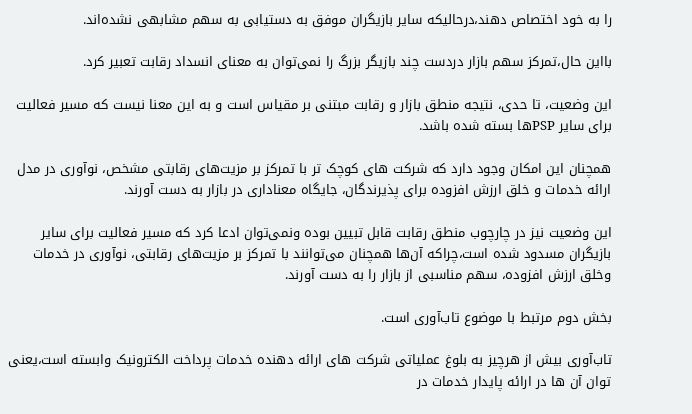را به خود اختصاص دهند،درحالیکه سایر بازیگران موفق به دستیابی به سهم مشابهی نشده‌اند.

بااین حال،تمرکز سهم بازار دردست چند بازیگر بزرگ را نمی‌توان به معنای انسداد رقابت تعبیر کرد.

این وضعیت، تا حدی، نتیجه منطق بازار و رقابت مبتنی بر مقیاس است و به این معنا نیست که مسیر فعالیت برای سایر PSPها بسته شده باشد.

همچنان این امکان وجود دارد که شرکت ‌های کوچک ‌تر با تمرکز بر مزیت‌های رقابتی مشخص، نوآوری در مدل ارائه خدمات و خلق ارزش افزوده برای پذیرندگان، جایگاه معناداری در بازار به دست آورند.

این وضعیت نیز در چارچوب منطق رقابت قابل تبیین بوده ونمی‌توان ادعا کرد که مسیر فعالیت برای سایر بازیگران مسدود شده است،چراکه آن‌ها همچنان می‌توانند با تمرکز بر مزیت‌های رقابتی، نوآوری در خدمات وخلق ارزش افزوده، سهم مناسبی از بازار را به دست آورند.

بخش دوم مرتبط با موضوع تاب‌آوری است.

تاب‌آوری بیش از هرچیز به بلوغ عملیاتی شرکت ‌های ارائه ‌دهنده خدمات پرداخت الکترونیک وابسته است،یعنی توان آن ‌ها در ارائه پایدار خدمات در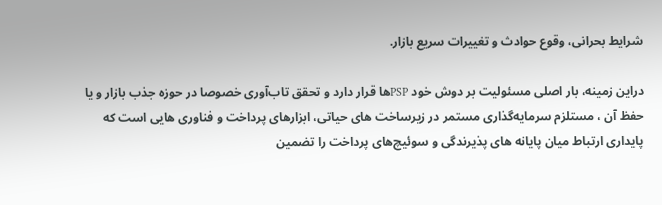شرایط بحرانی، وقوع حوادث و تغییرات سریع بازار.

دراین زمینه، بار اصلی مسئولیت بر دوش خود PSPها قرار دارد و تحقق تاب‌آوری خصوصا در حوزه جذب بازار و یا حفظ آن ، مستلزم سرمایه‌گذاری مستمر در زیرساخت‌ های حیاتی، ابزارهای پرداخت و فناوری ‌هایی است که پایداری ارتباط میان پایانه ‌های پذیرندگی و سوئیچ‌های پرداخت را تضمین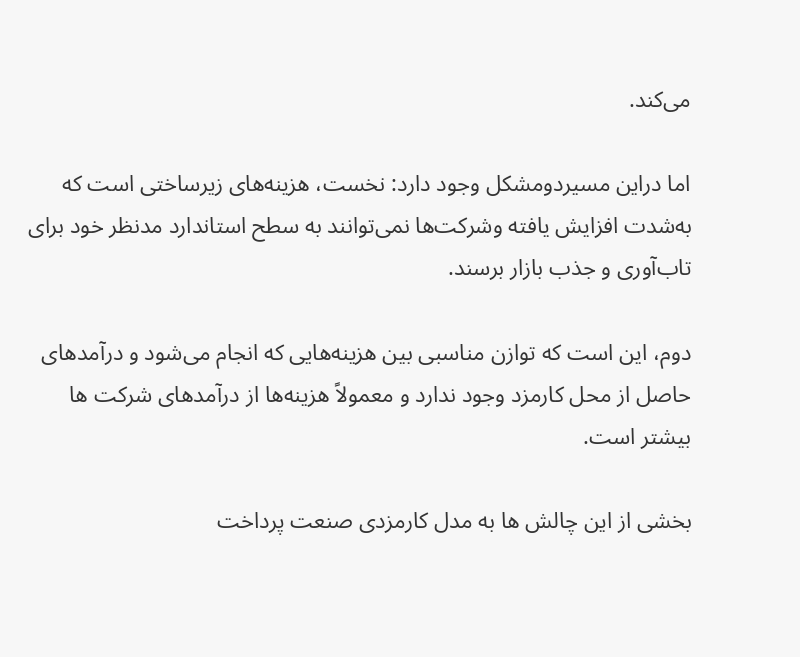می‌کند.

اما دراین مسیردومشکل وجود دارد: نخست، هزینه‌های زیرساختی است که به‌شدت افزایش یافته وشرکت‌ها نمی‌توانند به سطح استاندارد مدنظر خود برای تاب‌آوری و جذب بازار برسند.

دوم، این است که توازن مناسبی بین هزینه‌هایی که انجام می‌شود و درآمدهای حاصل از محل کارمزد وجود ندارد و معمولاً هزینه‌ها از درآمدهای شرکت ها بیشتر است.

بخشی از این چالش ها به مدل کارمزدی صنعت پرداخت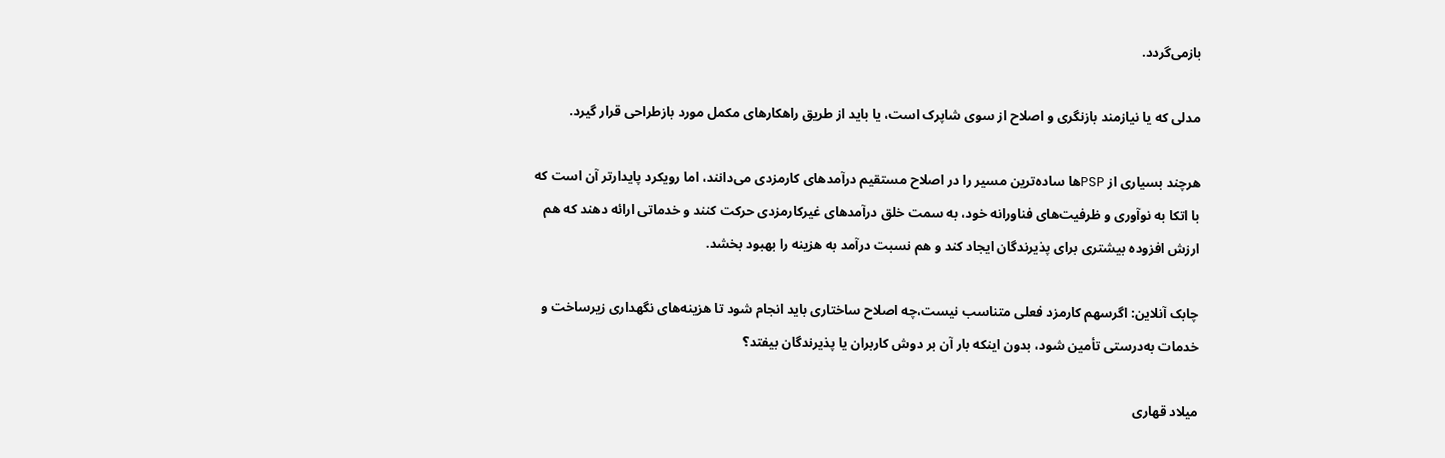بازمی‌گردد.

مدلی که یا نیازمند بازنگری و اصلاح از سوی شاپرک است، یا باید از طریق راهکارهای مکمل مورد بازطراحی قرار گیرد.

هرچند بسیاری از PSPها ساده‌ترین مسیر را در اصلاح مستقیم درآمدهای کارمزدی می‌دانند، اما رویکرد پایدارتر آن است که با اتکا به نوآوری و ظرفیت‌های فناورانه خود، به سمت خلق درآمدهای غیرکارمزدی حرکت کنند و خدماتی ارائه دهند که هم ارزش افزوده بیشتری برای پذیرندگان ایجاد کند و هم نسبت درآمد به هزینه را بهبود بخشد.

چابک آنلاین: اگرسهم کارمزد فعلی متناسب نیست،چه اصلاح ساختاری باید انجام شود تا هزینه‌های نگهداری زیرساخت و خدمات به‌درستی تأمین شود، بدون اینکه بار آن بر دوش کاربران یا پذیرندگان بیفتد؟

میلاد قهاری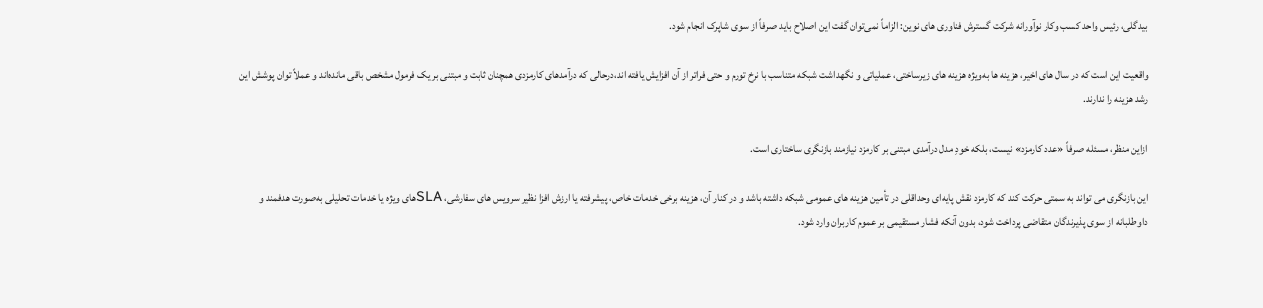بیدگلی، رئیس واحد کسب وکار نوآورانه شرکت گسترش فناوری های نوین: الزاماً نمی‌توان گفت این اصلاح باید صرفاً از سوی شاپرک انجام شود.

واقعیت این است که در سال‌ های اخیر، هزینه ‌ها به‌ویژه هزینه‌ های زیرساختی، عملیاتی و نگهداشت شبکه متناسب با نرخ تورم و حتی فراتر از آن افزایش یافته ‌اند،درحالی که درآمدهای کارمزدی همچنان ثابت و مبتنی بر یک فرمول مشخص باقی مانده‌اند و عملاً توان پوشش این رشد هزینه را ندارند.

ازاین منظر، مسئله صرفاً «عدد کارمزد» نیست، بلکه خودِ مدل درآمدی مبتنی بر کارمزد نیازمند بازنگری ساختاری است.

این بازنگری می ‌تواند به ‌سمتی حرکت کند که کارمزد نقش پایه‌ای وحداقلی در تأمین هزینه ‌های عمومی شبکه داشته باشد و در کنار آن، هزینه برخی خدمات خاص، پیشرفته یا ارزش ‌افزا نظیر سرویس‌ های سفارشی، SLAهای ویژه یا خدمات تحلیلی به‌صورت هدفمند و داوطلبانه از سوی پذیرندگان متقاضی پرداخت شود، بدون آنکه فشار مستقیمی بر عموم کاربران وارد شود.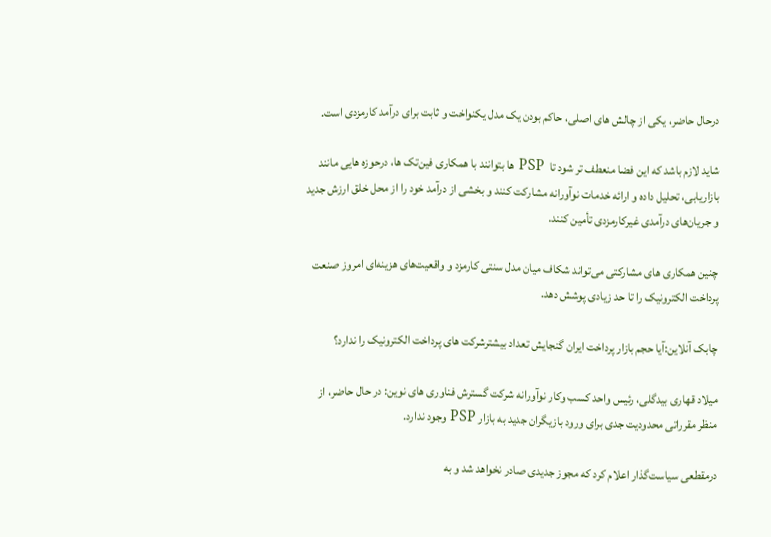درحال حاضر، یکی از چالش ‌های اصلی، حاکم بودن یک مدل یکنواخت و ثابت برای درآمد کارمزدی است.

شاید لازم باشد که این فضا منعطف ‌تر شود تا  PSP ها بتوانند با همکاری فین‌تک ‌ها، درحوزه ‌هایی مانند بازاریابی، تحلیل داده و ارائه خدمات نوآورانه مشارکت کنند و بخشی از درآمد خود را از محل خلق ارزش جدید و جریان‌های درآمدی غیرکارمزدی تأمین کنند.

چنین همکاری‌ های مشارکتی می‌تواند شکاف میان مدل سنتی کارمزد و واقعیت‌های هزینه‌ای امروز صنعت پرداخت الکترونیک را تا حد زیادی پوشش دهد.

چابک آنلاین:آیا حجم بازار پرداخت ایران گنجایش تعداد بیشترشرکت های پرداخت الکترونیک را ندارد؟

میلاد قهاری بیدگلی، رئیس واحد کسب وکار نوآورانه شرکت گسترش فناوری های نوین: در حال حاضر، از منظر مقرراتی محدودیت جدی برای ورود بازیگران جدید به بازار PSP وجود ندارد.

درمقطعی سیاست‌گذار اعلام کرد که مجوز جدیدی صادر نخواهد شد و به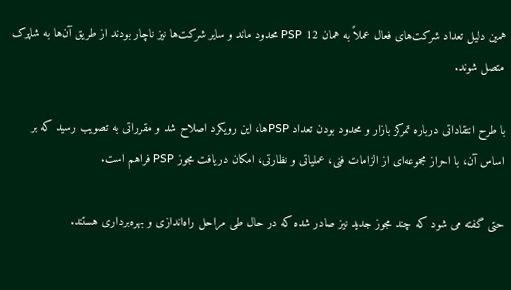همین دلیل تعداد شرکت‌های فعال عملاً به همان 12 PSP محدود ماند و سایر شرکت‌ها نیز ناچار بودند از طریق آن‌ها به شاپرک متصل شوند.

با طرح انتقاداتی درباره تمرکز بازار و محدود بودن تعداد PSPها، این رویکرد اصلاح شد و مقرراتی به تصویب رسید که بر اساس آن، با احراز مجموعه‌ای از الزامات فنی، عملیاتی و نظارتی، امکان دریافت مجوز PSP فراهم است.

حتی گفته می شود که چند مجوز جدید نیز صادر شده که در حال طی مراحل راه‌اندازی و بهره‌برداری هستند.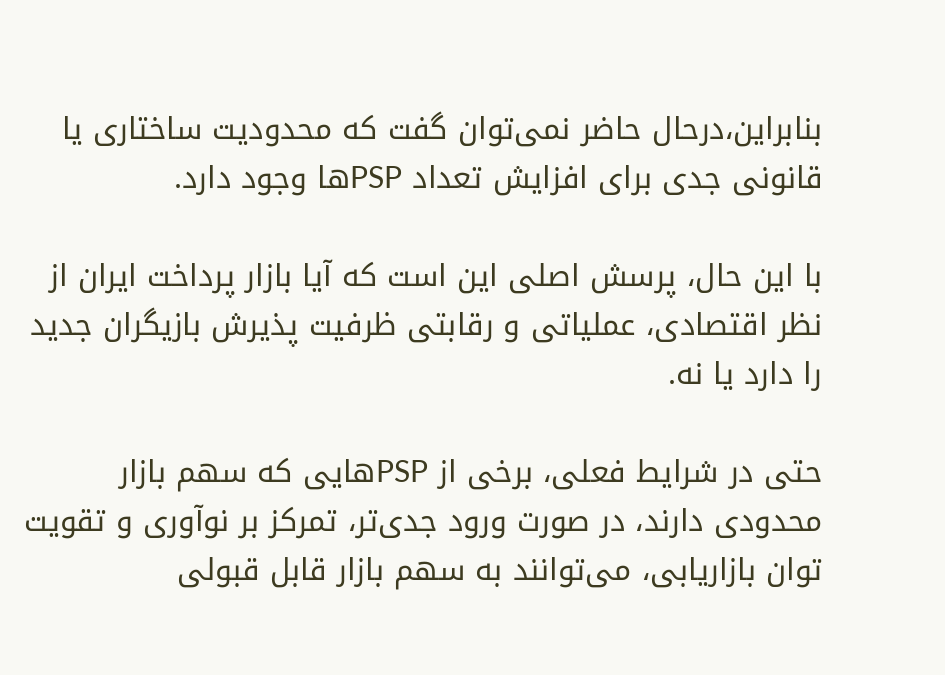بنابراین،درحال حاضر نمی‌توان گفت که محدودیت ساختاری یا قانونی جدی برای افزایش تعداد PSPها وجود دارد.

با این حال، پرسش اصلی این است که آیا بازار پرداخت ایران از نظر اقتصادی، عملیاتی و رقابتی ظرفیت پذیرش بازیگران جدید را دارد یا نه.

حتی در شرایط فعلی، برخی از PSPهایی که سهم بازار محدودی دارند، در صورت ورود جدی‌تر، تمرکز بر نوآوری و تقویت توان بازاریابی، می‌توانند به سهم بازار قابل قبولی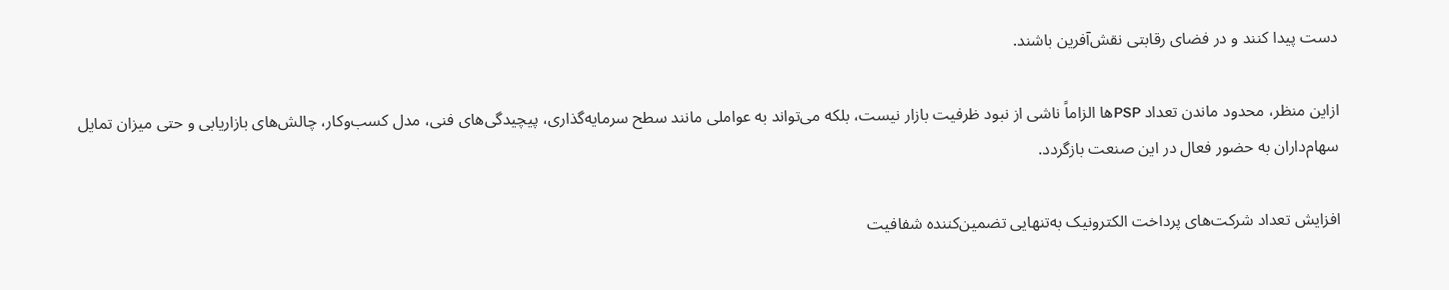دست پیدا کنند و در فضای رقابتی نقش‌آفرین باشند.

ازاین منظر، محدود ماندن تعداد PSPها الزاماً ناشی از نبود ظرفیت بازار نیست، بلکه می‌تواند به عواملی مانند سطح سرمایه‌گذاری، پیچیدگی‌های فنی، مدل کسب‌وکار، چالش‌های بازاریابی و حتی میزان تمایل سهام‌داران به حضور فعال در این صنعت بازگردد.

افزایش تعداد شرکت‌های پرداخت الکترونیک به‌تنهایی تضمین‌کننده شفافیت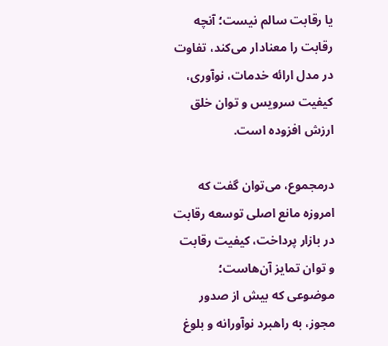یا رقابت سالم نیست؛ آنچه رقابت را معنادار می‌کند، تفاوت در مدل ارائه خدمات، نوآوری، کیفیت سرویس و توان خلق ارزش افزوده است.

درمجموع، می‌توان گفت که امروزه مانع اصلی توسعه رقابت در بازار پرداخت، کیفیت رقابت و توان تمایز آن‌هاست؛ موضوعی که بیش از صدور مجوز، به راهبرد نوآورانه و بلوغ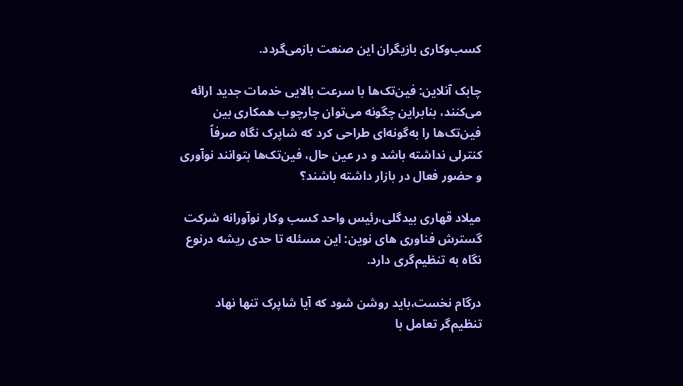کسب‌وکاری بازیگران این صنعت بازمی‌گردد.

چابک آنلاین: فین‌تک‌ها با سرعت بالایی خدمات جدید ارائه می‌کنند، بنابراین چگونه می‌توان چارچوب همکاری بین فین‌تک‌ها را به‌گونه‌ای طراحی کرد که شاپرک نگاه صرفاً کنترلی نداشته باشد و در عین حال، فین‌تک‌ها بتوانند نوآوری و حضور فعال در بازار داشته باشند؟

میلاد قهاری بیدگلی،رئیس واحد کسب وکار نوآورانه شرکت گسترش فناوری های نوین: این مسئله تا حدی ریشه درنوع نگاه به تنظیم‌گری دارد.

درگام نخست،باید روشن شود که آیا شاپرک تنها نهاد تنظیم‌گر تعامل با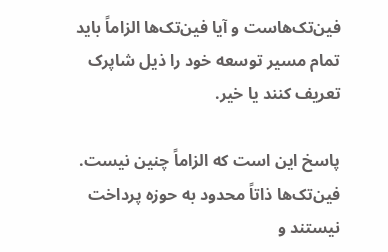فین‌تک‌هاست و آیا فین‌تک‌ها الزاماً باید تمام مسیر توسعه خود را ذیل شاپرک تعریف کنند یا خیر.

پاسخ این است که الزاماً چنین نیست. فین‌تک‌ها ذاتاً محدود به حوزه پرداخت نیستند و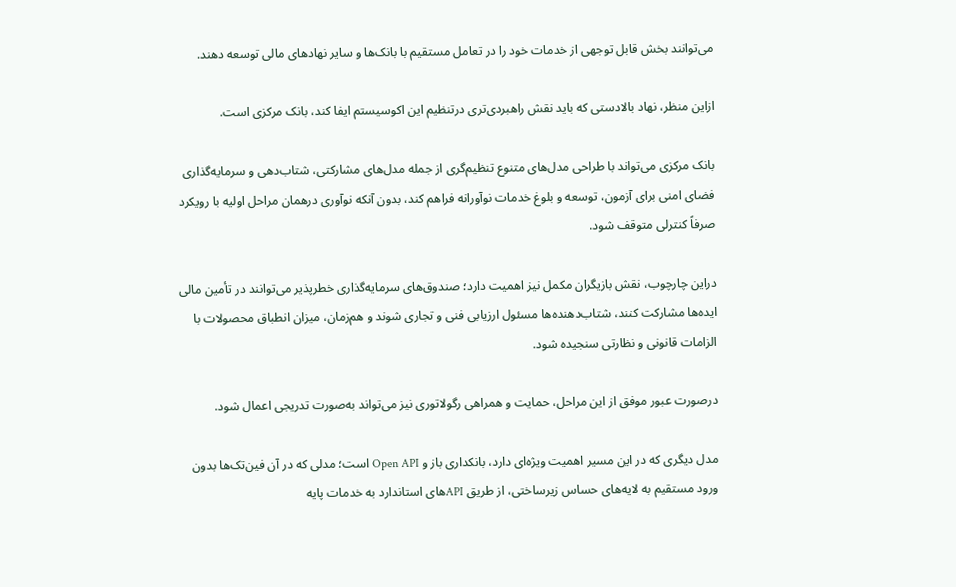می‌توانند بخش قابل توجهی از خدمات خود را در تعامل مستقیم با بانک‌ها و سایر نهادهای مالی توسعه دهند.

ازاین منظر، نهاد بالادستی که باید نقش راهبردی‌تری درتنظیم این اکوسیستم ایفا کند، بانک مرکزی است.

بانک مرکزی می‌تواند با طراحی مدل‌های متنوع تنظیم‌گری از جمله مدل‌های مشارکتی، شتاب‌دهی و سرمایه‌گذاری فضای امنی برای آزمون، توسعه و بلوغ خدمات نوآورانه فراهم کند، بدون آنکه نوآوری درهمان مراحل اولیه با رویکرد صرفاً کنترلی متوقف شود.

دراین چارچوب، نقش بازیگران مکمل نیز اهمیت دارد؛ صندوق‌های سرمایه‌گذاری خطرپذیر می‌توانند در تأمین مالی ایده‌ها مشارکت کنند، شتاب‌دهنده‌ها مسئول ارزیابی فنی و تجاری شوند و هم‌زمان، میزان انطباق محصولات با الزامات قانونی و نظارتی سنجیده شود.

درصورت عبور موفق از این مراحل، حمایت و همراهی رگولاتوری نیز می‌تواند به‌صورت تدریجی اعمال شود.

مدل دیگری که در این مسیر اهمیت ویژه‌ای دارد، بانکداری باز و Open API است؛ مدلی که در آن فین‌تک‌ها بدون ورود مستقیم به لایه‌های حساس زیرساختی، از طریق APIهای استاندارد به خدمات پایه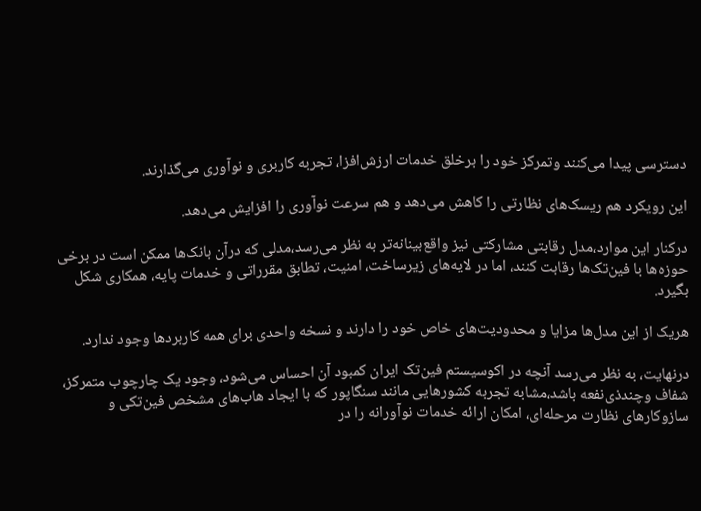دسترسی پیدا می‌کنند وتمرکز خود را برخلق خدمات ارزش‌افزا، تجربه کاربری و نوآوری می‌گذارند.

این رویکرد هم ریسک‌های نظارتی را کاهش می‌دهد و هم سرعت نوآوری را افزایش می‌دهد.

درکنار این موارد،مدل رقابتی مشارکتی نیز واقع‌بینانه‌تر به نظر می‌رسد،مدلی که درآن بانک‌ها ممکن است در برخی حوزه‌ها با فین‌تک‌ها رقابت کنند، اما در لایه‌های زیرساخت، امنیت، تطابق مقرراتی و خدمات پایه، همکاری شکل بگیرد.

هریک از این مدل‌ها مزایا و محدودیت‌های خاص خود را دارند و نسخه واحدی برای همه کاربردها وجود ندارد.

درنهایت، به نظر می‌رسد آنچه در اکوسیستم فین‌تک ایران کمبود آن احساس می‌شود، وجود یک چارچوب متمرکز، شفاف وچندذی‌نفعه باشد،مشابه تجربه کشورهایی مانند سنگاپور که با ایجاد هاب‌های مشخص فین‌تکی و سازوکارهای نظارت مرحله‌ای، امکان ارائه خدمات نوآورانه را در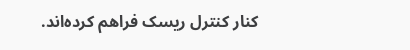کنار کنترل ریسک فراهم کرده‌اند.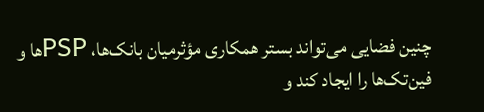چنین فضایی می‌تواند بستر همکاری مؤثرمیان بانک‌ها، PSPها و فین‌تک‌ها را ایجاد کند و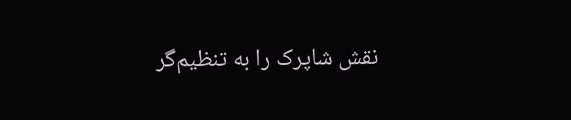نقش شاپرک را به تنظیم‌گر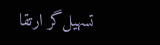تسهیل‌گر ارتقا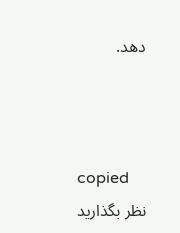دهد.



copied
نظر بگذارید